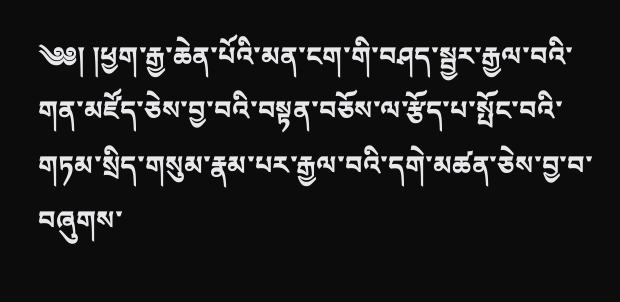༄༅། །ཕྱག་རྒྱ་ཆེན་པོའི་མན་ངག་གི་བཤད་སྦྱར་རྒྱལ་བའི་གན་མཛོད་ཅེས་བྱ་བའི་བསྟན་བཅོས་ལ་རྩོད་པ་སྤོང་བའི་གཏམ་སྲིད་གསུམ་རྣམ་པར་རྒྱལ་བའི་དགེ་མཚན་ཅེས་བྱ་བ་བཞུགས་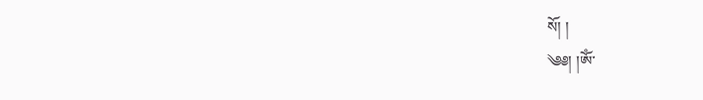སོ། །
༄༅། །ཨོཾ་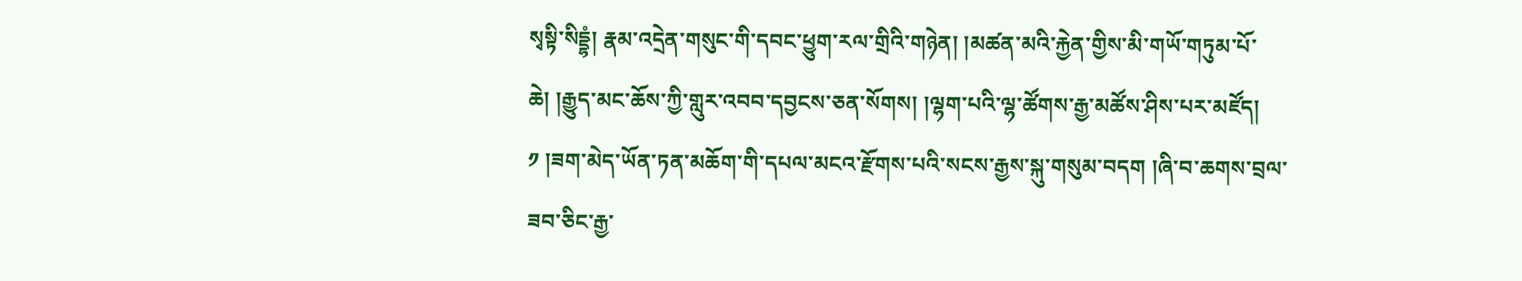སྭསྟི་སིདྡྷཾ། རྣམ་འདྲེན་གསུང་གི་དབང་ཕྱུག་རལ་གྲིའི་གཉེན། །མཚན་མའི་རྐྱེན་གྱིས་མི་གཡོ་གཏུམ་པོ་ཆེ། །རྒྱུད་མང་ཆོས་ཀྱི་གླུར་འབབ་དབྱངས་ཅན་སོགས། །ལྷག་པའི་ལྷ་ཚོགས་རྒྱ་མཚོས་ཤིས་པར་མཛོད། ༡ །ཟག་མེད་ཡོན་ཏན་མཆོག་གི་དཔལ་མངའ་རྫོགས་པའི་སངས་རྒྱས་སྐུ་གསུམ་བདག །ཞི་བ་ཆགས་བྲལ་ཟབ་ཅིང་རྒྱ་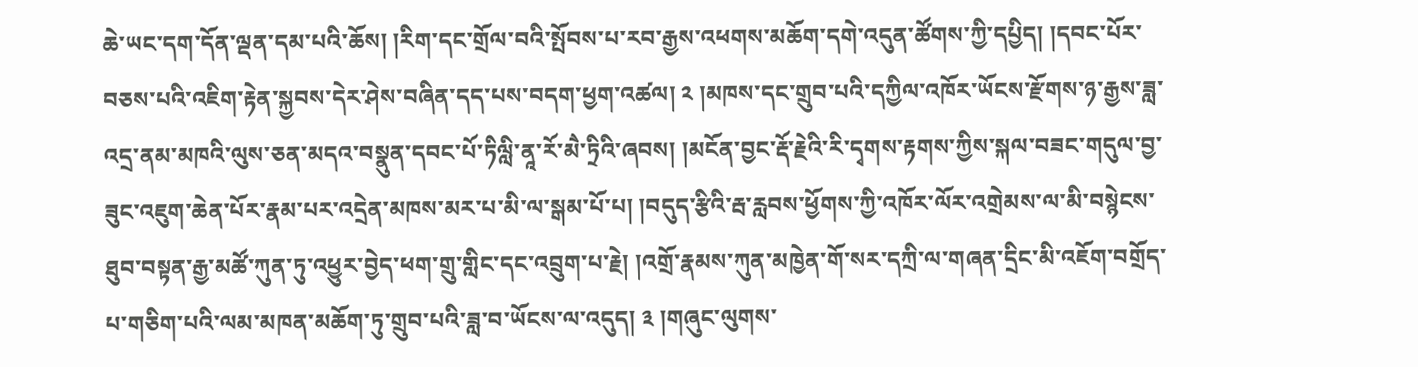ཆེ་ཡང་དག་དོན་ལྡན་དམ་པའི་ཆོས། །རིག་དང་གྲོལ་བའི་སྤོབས་པ་རབ་རྒྱས་འཕགས་མཆོག་དགེ་འདུན་ཚོགས་ཀྱི་དཔྱིད། །དབང་པོར་བཅས་པའི་འཇིག་རྟེན་སྐྱབས་དེར་ཤེས་བཞིན་དད་པས་བདག་ཕྱག་འཚལ། ༢ །མཁས་དང་གྲུབ་པའི་དཀྱིལ་འཁོར་ཡོངས་རྫོགས་ཉ་རྒྱས་ཟླ་འདྲ་ནམ་མཁའི་ལུས་ཅན་མདའ་བསྣུན་དབང་པོ་ཏིལླི་ནཱ་རོ་མཻ་ཏྲིའི་ཞབས། །མངོན་བྱང་རྡོ་རྗེའི་རི་དྭགས་རྟགས་ཀྱིས་སྐལ་བཟང་གདུལ་བྱ་ཟུང་འཇུག་ཆེན་པོར་རྣམ་པར་འདྲེན་མཁས་མར་པ་མི་ལ་སྒམ་པོ་པ། །བདུད་རྩིའི་རྦ་རླབས་ཕྱོགས་ཀྱི་འཁོར་ལོར་འགྲེམས་ལ་མི་བསྙེངས་ཐུབ་བསྟན་རྒྱ་མཚོ་ཀུན་ཏུ་འཕྱུར་བྱེད་ཕག་གྲུ་གླིང་དང་འབྲུག་པ་རྗེ། །འགྲོ་རྣམས་ཀུན་མཁྱེན་གོ་སར་དཀྲི་ལ་གཞན་དྲིང་མི་འཇོག་བགྲོད་པ་གཅིག་པའི་ལམ་མཁན་མཆོག་ཏུ་གྲུབ་པའི་ཟླ་བ་ཡོངས་ལ་འདུད། ༣ །གཞུང་ལུགས་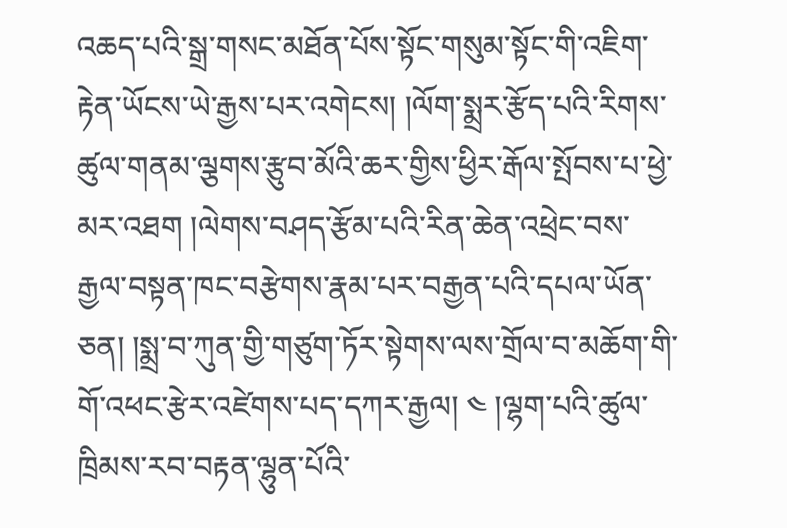འཆད་པའི་སྒྲ་གསང་མཐོན་པོས་སྟོང་གསུམ་སྟོང་གི་འཇིག་རྟེན་ཡོངས་ཡེ་རྒྱས་པར་འགེངས། །ལོག་སྨྲར་རྩོད་པའི་རིགས་ཚུལ་གནམ་ལྕགས་རྩུབ་མོའི་ཆར་གྱིས་ཕྱིར་རྒོལ་སྤོབས་པ་ཕྱེ་མར་འཐག །ལེགས་བཤད་རྩོམ་པའི་རིན་ཆེན་འཕྲེང་བས་རྒྱལ་བསྟན་ཁང་བརྩེགས་རྣམ་པར་བརྒྱན་པའི་དཔལ་ཡོན་ཅན། །སྨྲ་བ་ཀུན་གྱི་གཙུག་ཏོར་སྟེགས་ལས་གྲོལ་བ་མཆོག་གི་གོ་འཕང་རྩེར་འཛེགས་པད་དཀར་རྒྱལ། ༤ །ལྷག་པའི་ཚུལ་ཁྲིམས་རབ་བརྟན་ལྷུན་པོའི་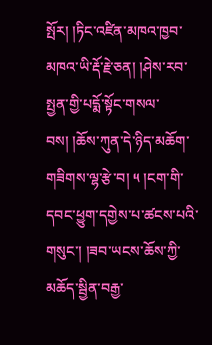སྤོར། །ཏིང་འཛིན་མཁའ་ཁྱབ་མཁའ་ཡི་རྡོ་རྗེ་ཅན། །ཤེས་རབ་སྤྱན་གྱི་པདྨོ་སྟོང་གསལ་བས། །ཆོས་ཀུན་དེ་ཉིད་མཆོག་གཟིགས་ལྷ་རྩེ་བ། ༥ །ངག་གི་དབང་ཕྱུག་དགྱེས་པ་ཚངས་པའི་གསུང་། །ཟབ་ཡངས་ཆོས་ཀྱི་མཆོད་སྦྱིན་བརྒྱ་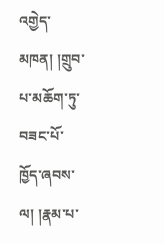འགྱེད་མཁན། །གྲུབ་པ་མཆོག་ཏུ་བཟང་པོ་ཁྱོད་ཞབས་ལ། །རྣམ་པ་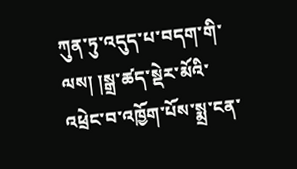ཀུན་ཏུ་འདུད་པ་བདག་གི་ལས། །སྒྲ་ཚད་སྡེར་མོའི་འཕྲེང་བ་འཁྱོག་པོས་སྨྲ་ངན་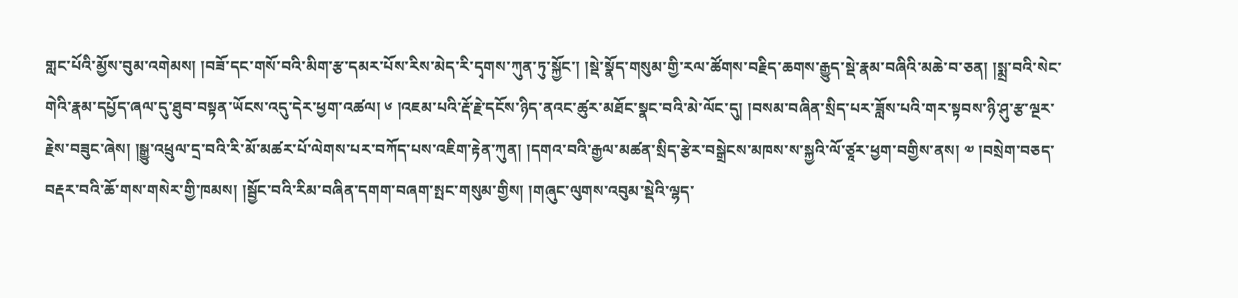གླང་པོའི་མྱོས་བུམ་འགེམས། །བཟོ་དང་གསོ་བའི་མིག་རྩ་དམར་པོས་རིས་མེད་རི་དྭགས་ཀུན་ཏུ་སྐྱོང་། །སྡེ་སྣོད་གསུམ་གྱི་རལ་ཚོགས་བརྗིད་ཆགས་རྒྱུད་སྡེ་རྣམ་བཞིའི་མཆེ་བ་ཅན། །སྨྲ་བའི་སེང་གེའི་རྣམ་དཔྱོད་ཞལ་དུ་ཐུབ་བསྟན་ཡོངས་འདུ་དེར་ཕྱག་འཚལ། ༦ །འཇམ་པའི་རྡོ་རྗེ་དངོས་ཉིད་ནའང་ཚུར་མཐོང་སྣང་བའི་མེ་ལོང་དུ། །བསམ་བཞིན་སྲིད་པར་ཟློས་པའི་གར་སྟབས་ཉི་ཤུ་རྩ་ལྔར་རྗེས་བཟུང་ཞེས། །སྒྱུ་འཕྲུལ་དྲ་བའི་རི་མོ་མཚར་པོ་ལེགས་པར་བཀོད་པས་འཇིག་རྟེན་ཀུན། །དགའ་བའི་རྒྱལ་མཚན་སྲིད་རྩེར་བསྒྲེངས་མཁས་ས་སྐྱའི་ལོ་ཙཱར་ཕྱག་བགྱིས་ནས། ༧ །བསྲེག་བཅད་བརྡར་བའི་ཆོ་གས་གསེར་གྱི་ཁམས། །སྦྱོང་བའི་རིམ་བཞིན་དགག་བཞག་སྤང་གསུམ་གྱིས། །གཞུང་ལུགས་འབུམ་སྡེའི་ལྷད་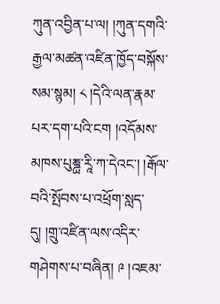ཀུན་འབྱིན་པ་ལ། །ཀུན་དགའི་རྒྱལ་མཚན་འཛིན་ཁྱོད་བསྐོས་སམ་སྙམ། ༨ །དེའི་ལན་རྣམ་པར་དག་པའི་ངག །འདོམས་མཁས་པུཎྜྻ་རཱི་ཀ་དེའང་། །རྒོལ་བའི་སྤོབས་པ་འཕྲོག་སླད་དུ། །གྲུ་འཛིན་ལས་འདིར་གཤེགས་པ་བཞིན། ༩ །འཇམ་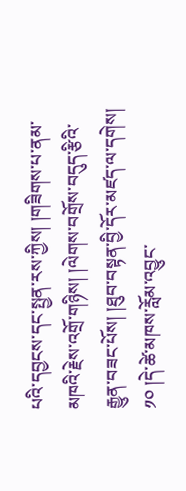པའི་དབྱངས་དང་སྤྱན་རས་ཀྱིས། །གཟིགས་པ་ནམ་མཁའི་རྗེས་འགྲོ་གཉིས། །ལེགས་བགྲོས་བདུད་རྩིའི་རྒྱུན་བཟང་པོས། །ཐུབ་བསྟན་བྱི་དོར་མཛད་ལ་དགེས། ༡༠ །དེ་ཚེ་མཁས་རློམ་འབྱུང་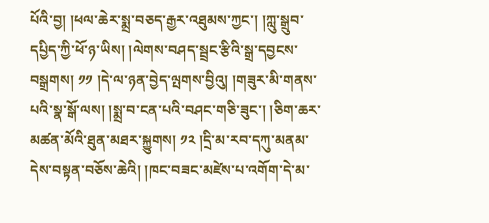པོའི་བྱ། །ཕལ་ཆེར་སྨྲ་བཅད་རྒྱར་འཐུམས་ཀྱང་། །ཀླུ་སྒྲུབ་དཔྱིད་ཀྱི་ཕོ་ཉ་ཡིས། །ལེགས་བཤད་སྦྲང་རྩིའི་སྒྲ་དབྱངས་བསྒྲགས། ༡༡ །དེ་ལ་ཉན་བྱེད་ལྤགས་བྱིའུ། །གཟུར་མི་གནས་པའི་སྣ་སྒོ་ལས། །སྨྲ་བ་ངན་པའི་བཤང་གཅི་ཟུང་། །ཅིག་ཆར་མཚན་མོའི་ཐུན་མཐར་སྐྱུགས། ༡༢ །དྲི་མ་རབ་དཀུ་མནམ་དེས་བསྟན་བཅོས་ཆེའི། །ཁང་བཟང་མཛེས་པ་འགོག་དེ་མ་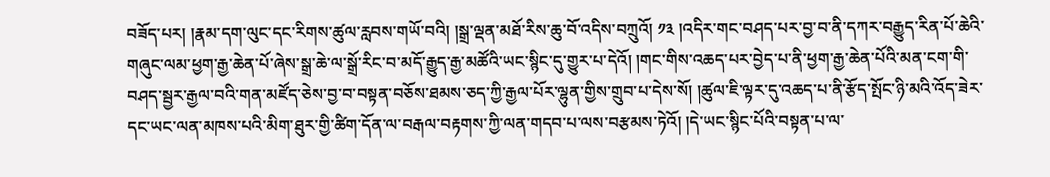བཟོད་པར། །རྣམ་དག་ལུང་དང་རིགས་ཚུལ་རླབས་གཡོ་བའི། །སྒྲ་ལྡན་མཐོ་རིས་ཆུ་བོ་འདིས་བཀྲུའོ། ༡༣ །འདིར་གང་བཤད་པར་བྱ་བ་ནི་དཀར་བརྒྱུད་རིན་པོ་ཆེའི་གཞུང་ལམ་ཕྱག་རྒྱ་ཆེན་པོ་ཞེས་སྒྲ་ཆེ་ལ་སྒྲོ་རིང་བ་མདོ་རྒྱུད་རྒྱ་མཚོའི་ཡང་སྙིང་དུ་གྱུར་པ་དེའོ། །གང་གིས་འཆད་པར་བྱེད་པ་ནི་ཕྱག་རྒྱ་ཆེན་པོའི་མན་ངག་གི་བཤད་སྦྱར་རྒྱལ་བའི་གན་མཛོད་ཅེས་བྱ་བ་བསྟན་བཅོས་ཐམས་ཅད་ཀྱི་རྒྱལ་པོར་ལྷུན་གྱིས་གྲུབ་པ་དེས་སོ། །ཚུལ་ཇི་ལྟར་དུ་འཆད་པ་ནི་རྩོད་སྤོང་ཉི་མའི་འོད་ཟེར་དང་ཡང་ལན་མཁས་པའི་མིག་ཐུར་གྱི་ཚིག་དོན་ལ་བརྒལ་བརྟགས་ཀྱི་ལན་གདབ་པ་ལས་བརྩམས་ཏེའོ། །དེ་ཡང་སྙིང་པོའི་བསྟན་པ་ལ་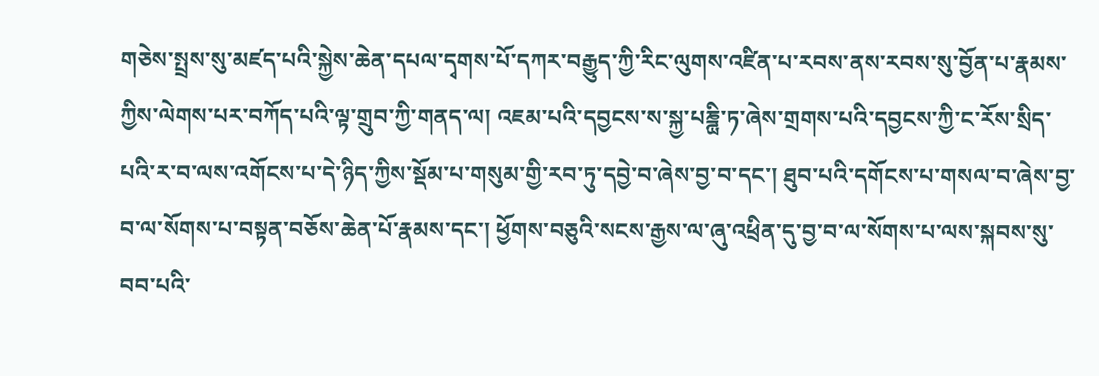གཅེས་སྤྲས་སུ་མཛད་པའི་སྐྱེས་ཆེན་དཔལ་དྭགས་པོ་དཀར་བརྒྱུད་ཀྱི་རིང་ལུགས་འཛིན་པ་རབས་ནས་རབས་སུ་བྱོན་པ་རྣམས་ཀྱིས་ལེགས་པར་བཀོད་པའི་ལྟ་གྲུབ་ཀྱི་གནད་ལ། འཇམ་པའི་དབྱངས་ས་སྐྱ་པཎྜྻི་ཏ་ཞེས་གྲགས་པའི་དབྱངས་ཀྱི་ང་རོས་སྲིད་པའི་ར་བ་ལས་འགོངས་པ་དེ་ཉིད་ཀྱིས་སྡོམ་པ་གསུམ་གྱི་རབ་ཏུ་དབྱེ་བ་ཞེས་བྱ་བ་དང་། ཐུབ་པའི་དགོངས་པ་གསལ་བ་ཞེས་བྱ་བ་ལ་སོགས་པ་བསྟན་བཅོས་ཆེན་པོ་རྣམས་དང་། ཕྱོགས་བཅུའི་སངས་རྒྱས་ལ་ཞུ་འཕྲིན་དུ་བྱ་བ་ལ་སོགས་པ་ལས་སྐབས་སུ་བབ་པའི་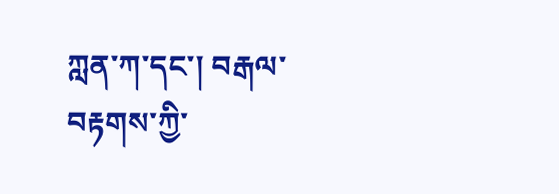ཀླན་ཀ་དང་། བརྒལ་བརྟགས་ཀྱི་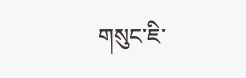གསུང་ཇི་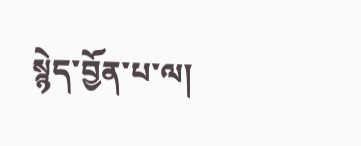སྙེད་བྱོན་པ་ལ།